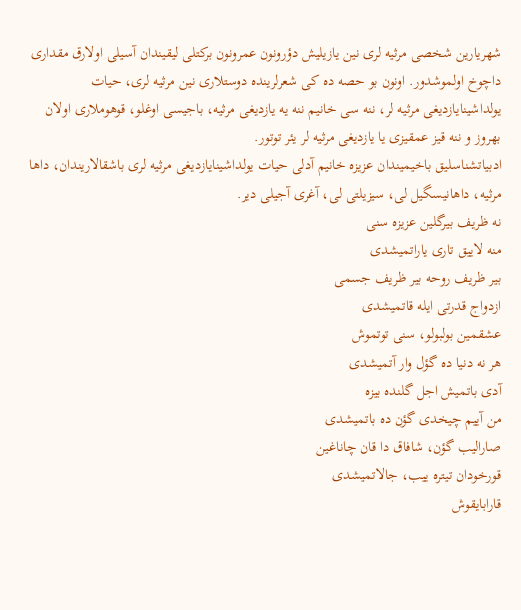شهریارین شخصی مرثیه لری نین یازیلیش دؤرونون عمرونون برکتلی لیقیندان آسیلی اولارق مقداری داچوخ اولموشدور. اونون بو حصه ده کی شعرلرینده دوستلاری نین مرثیه لری، حیات یولداشینایازدیغی مرثیه لر، ننه سی خانیم ننه یه یازدیغی مرثیه، باجیسی اوغلو، قوهوملاری اولان بهروز و ننه قیز عمقیزی یا یازدیغی مرثیه لر یئر توتور.
ادبیاتشناسلیق باخیمیندان عزیزه خانیم آدلی حیات یولداشینایازدیغی مرثیه لری باشقالاریندان، داها مرثیه، داهانیسگیل لی، سیزیلتی لی، آغری آجیلی دیر.
نه ظریف بیرگلین عزیزه سنی
منه لاییق تاری یاراتمیشدی
بیر ظریف روحه بیر ظریف جسمی
ازدواج قدرتی ایله قاتمیشدی
عشقمین بولبولو، سنی توتموش
هر نه دنیا ده گؤل وار آتمیشدی
آدی باتمیش اجل گلنده بیزه
من آییم چیخدی گؤن ده باتمیشدی
صارالیب گؤن، شافاق دا قان چاناغین
قورخودان تیتره ییب، جالاتمیشدی
قارابایقوش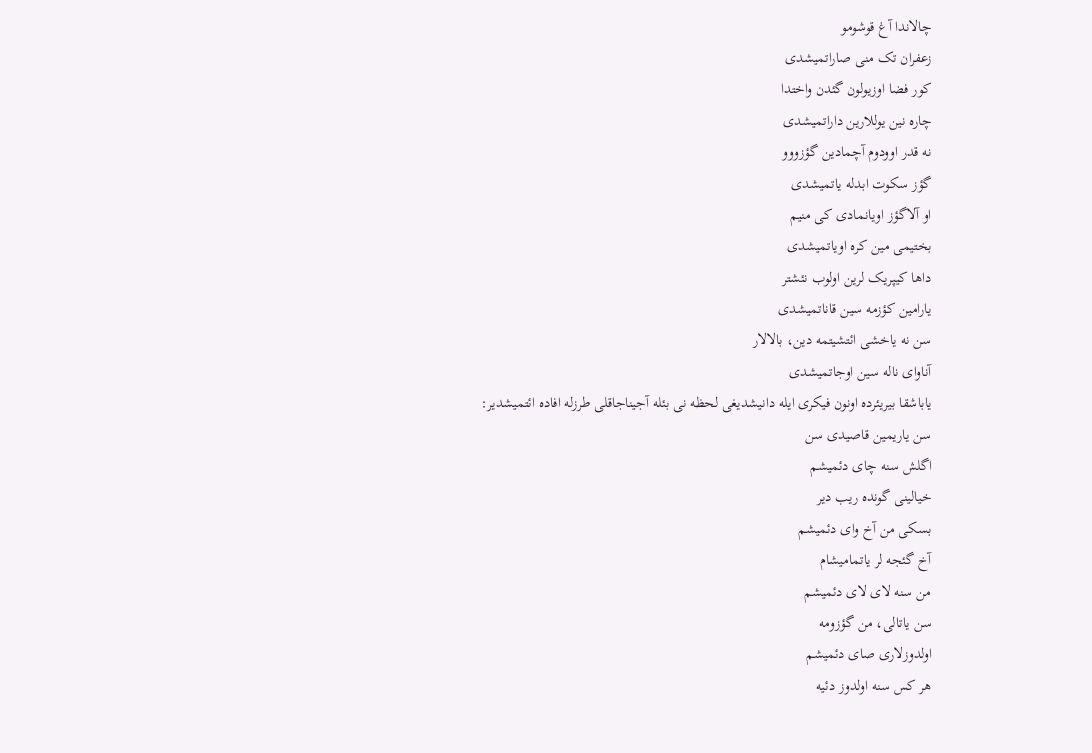چالاندا آغ قوشومو
زعفران تک منی صاراتمیشدی
کور فضا اوزیولون گئدن واختدا
چاره نین یوللارین داراتمیشدی
نه قدر اوودوم آچمادین گؤزووو
گؤز سکوت ابدله یاتمیشدی
او آلاگؤز اویانمادی کی منیم
بختیمی مین کره اویاتمیشدی
داها کیپریک لرین اولوب نئشتر
یارامین کؤزمه سین قاناتمیشدی
سن نه یاخشی ائتشیتمه دین، بالالار
آناوای ناله سین اوجاتمیشدی
یاباشقا بیریئرده اونون فیکری ایله دانیشدیغی لحظه نی بئله آجیناجاقلی طرزله افاده ائتمیشدیر:
سن یاریمین قاصیدی سن
اگلش سنه چای دئمیشم
خیالینی گونده ریب دیر
بسکی من آخ وای دئمیشم
آخ گئجه لر یاتمامیشام
من سنه لای لای دئمیشم
سن یاتالی، من گؤزومه
اولدوزلاری صای دئمیشم
هر کس سنه اولدوز دئیه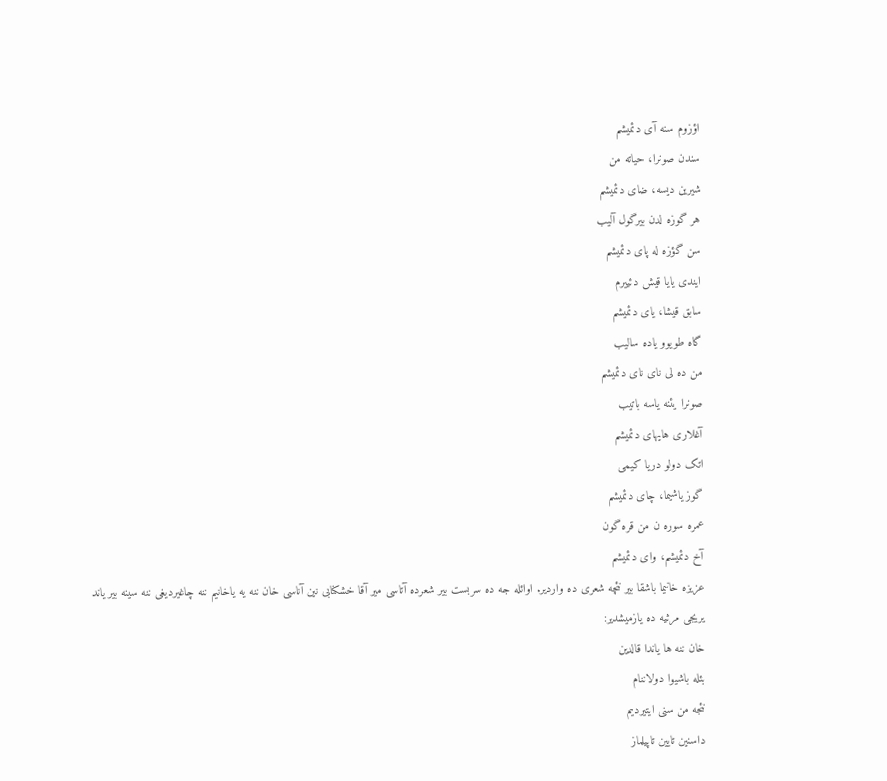اؤزوم سنه آی دئمیشم
سندن صونرا، حیاته من
شیرین دیسه، ضای دئمیشم
هر گوزه لدن بیرگول آلیب
سن گؤزه له پای دئمیشم
ایندی یایا قیش دئییرم
سابق قیشا، یای دئمیشم
گاه طویوو یاده سالیب
من ده لی نای نای دئمیشم
صونرا یئنه یاسه باتیب
آغلاری هایهای دئمیشم
اتک دولو دریا کیمی
گوز یاشیما، چای دئمیشم
عمره سوره ن من قره گون
آخ دئمیشم، وای دئمیشم
عزیزه خانیما باشقا بیر نئچه شعری ده واردیر. اوائله جه ده سربست بیر شعرده آتاسی میر آقا خشکنابی نین آناسی خان ننه یه یاخانیم ننه چاغیردیغی ننه سینه بیر یاند یریجی مرثیه ده یازمیشدیر:
خان ننه ها یاندا قالدین
بئله باشیوا دولاننام
نئجه من سنی ایتیردیم
داسنین تایین تاپیلماز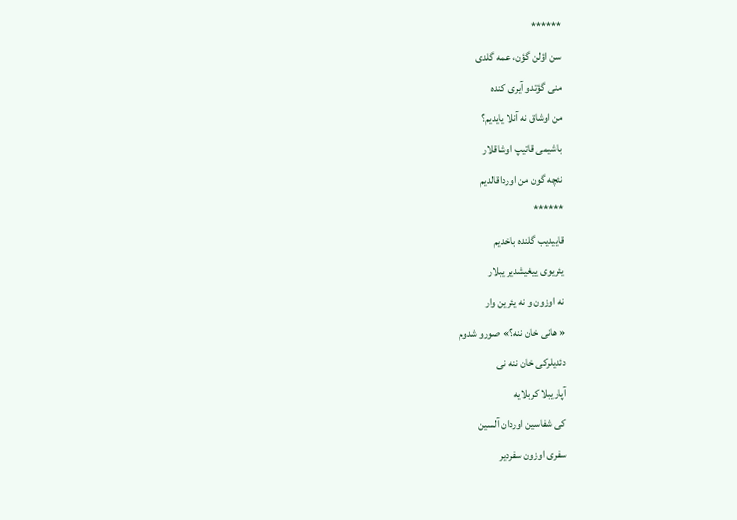******
سن اؤلن گؤن، عمه گلدی
منی گؤتدو آیری کنده
من اوشاق نه آنلا یایدیم؟
باشیمی قاتیپ اوشاقلار
نئچه گون من اورداقالدیم
******
قاییدیب گلنده باخدیم
یئریوی ییغیشدیر یبلار
نه اوزون و نه یئرین وار
« هانی خان ننه؟» صورو شدوم
دئدیلرکی خان ننه نی
آپاریبلا کربلایه
کی شفاسین اوردان آلسین
سفری اوزون سفردیر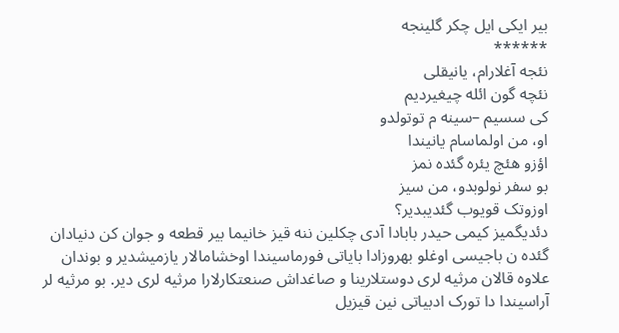بیر ایکی ایل چکر گلینجه
******
نئجه آغلارام، یانیقلی
نئچه گون ائله چیغیردیم
کی سسیم –سینه م توتولدو
او، من اولماسام یانیندا
اؤزو هئچ یئره گئده نمز
بو سفر نولوبدو، من سیز
اوزوتک قویوب گئدیبدیر؟
دئدیگمیز کیمی حیدر بابادا آدی چکلین ننه قیز خانیما بیر قطعه و جوان کن دنیادان گئده ن باجیسی اوغلو بهروزادا بایاتی فورماسیندا اوخشامالار یازمیشدیر و بوندان علاوه قالان مرثیه لری دوستلارینا و صاغداش صنعتکارلارا مرثیه لری دیر. بو مرثیه لر آراسیندا دا تورک ادبیاتی نین قیزیل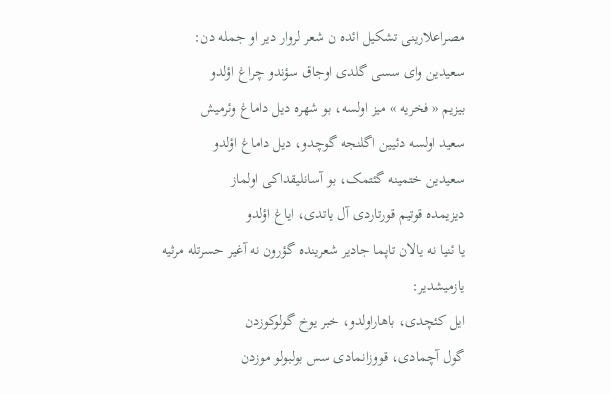مصراعلارینی تشکیل ائده ن شعر لروار دیر او جمله دن:
سعیدین وای سسی گلدی اوجاق سؤندو چراغ اؤلدو
بیزیم « فخریه » میز اولسه، بو شهره دیل داماغ وئرمیش
سعید اولسه دئیین اگلنجه گوچدو، دیل داماغ اؤلدو
سعیدین ختمینه گئتمک، بو آسانلیقداکی اولماز
دیزیمده قوتیم قورتاردی آل یاتدی، ایاغ اؤلدو
یا ئنیا نه یالان تاپما جادیر شعرینده گؤرون نه آغیر حسرتله مرثیه یازمیشدیر:
ایل کئچدی، باهاراولدو، خبر یوخ گولوکوزدن
گول آچمادی، قووزانمادی سس بولبولو موزدن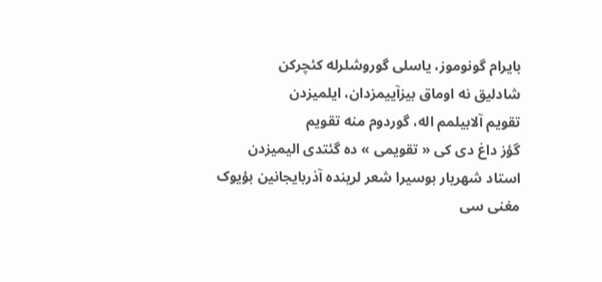بایرام گونوموز، یاسلی گوروشلرله کئچرکن
شادلیق نه اوماق بیزآییمزدان، ایلمیزدن
تقویم آلابیلمم اله، گوردوم منه تقویم
گؤز داغ دی کی « تقویمی » ده گئتدی الیمیزدن
استاد شهریار بوسیرا شعر لرینده آذربایجانین بؤیوک مغنی سی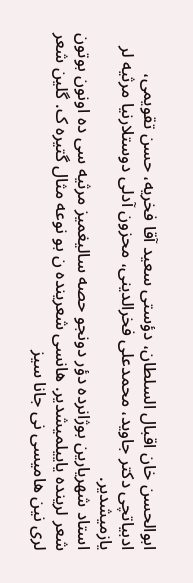ابوالحسن خان اقبال السلطان، دؤستی سعید آقا فخریه، حسن تقویمی، ادبیاتچی دکتر جاوید، محمدعلی فخرالدینی، محزون آدلی دوستلارنیا مرثیه لر یازمیشدیر.
استاد شهریارین بوژانرده دؤر دونجو حصه سالیغمیز مرثیه سی ده اونون بوتون شعر لرینده یاییلمیشدیر. هانسی شعرینده ن بو نوعه مثال گتیره ک. گلین شعر لری نین هامیسی نی جانا سیز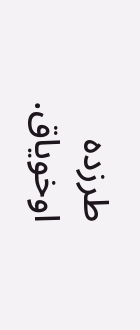طرزده اوخویاق.